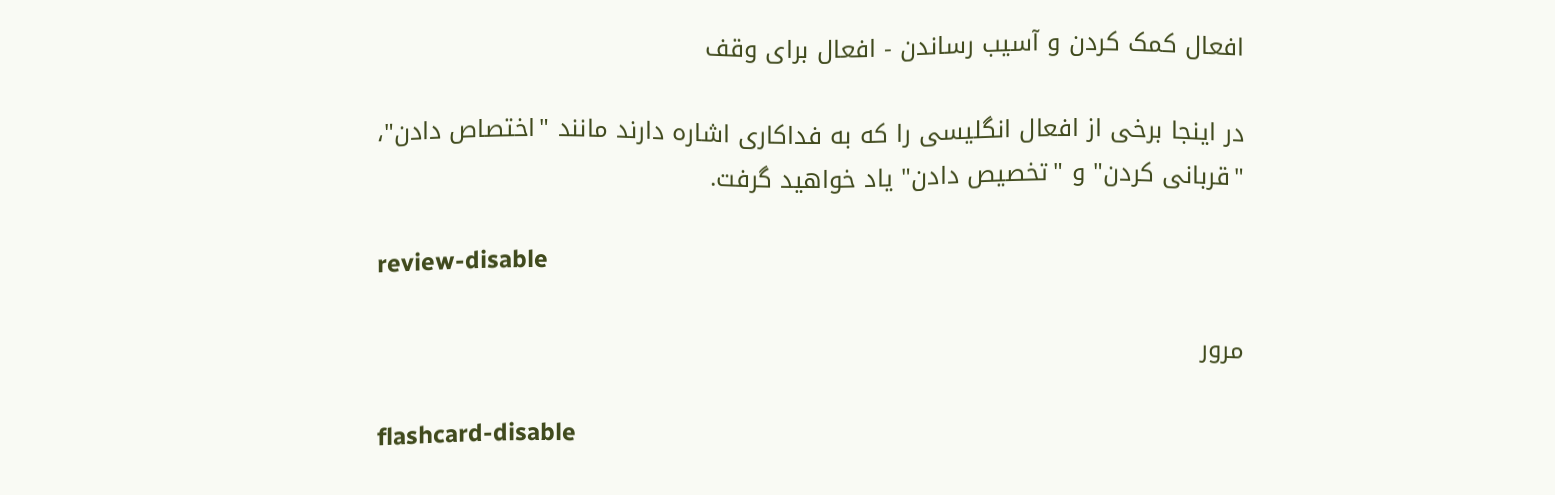افعال کمک کردن و آسیب رساندن - افعال برای وقف

در اینجا برخی از افعال انگلیسی را که به فداکاری اشاره دارند مانند "اختصاص دادن"، "قربانی کردن" و "تخصیص دادن" یاد خواهید گرفت.

review-disable

مرور

flashcard-disable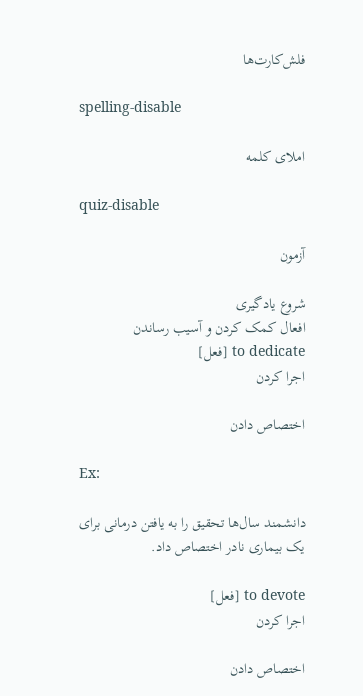فلش‌کارت‌ها

spelling-disable

املای کلمه

quiz-disable

آزمون

شروع یادگیری
افعال کمک کردن و آسیب رساندن
to dedicate [فعل]
اجرا کردن

اختصاص دادن

Ex:

دانشمند سال‌ها تحقیق را به یافتن درمانی برای یک بیماری نادر اختصاص داد.

to devote [فعل]
اجرا کردن

اختصاص دادن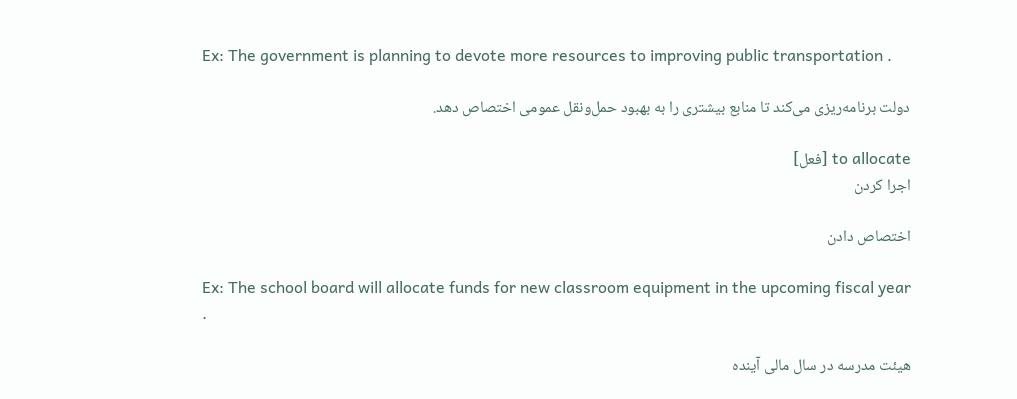Ex: The government is planning to devote more resources to improving public transportation .

دولت برنامه‌ریزی می‌کند تا منابع بیشتری را به بهبود حمل‌ونقل عمومی اختصاص دهد.

to allocate [فعل]
اجرا کردن

اختصاص دادن

Ex: The school board will allocate funds for new classroom equipment in the upcoming fiscal year .

هیئت مدرسه در سال مالی آینده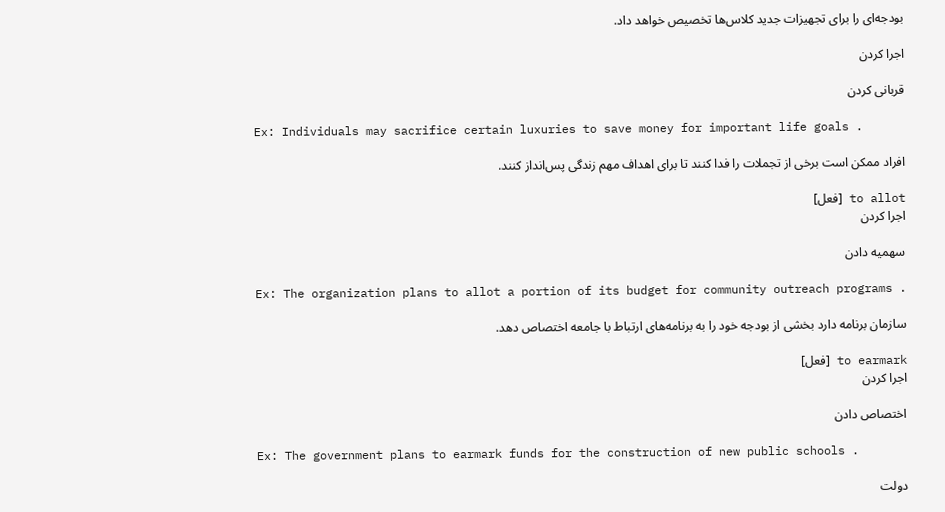بودجه‌ای را برای تجهیزات جدید کلاس‌ها تخصیص خواهد داد.

اجرا کردن

قربانی کردن

Ex: Individuals may sacrifice certain luxuries to save money for important life goals .

افراد ممکن است برخی از تجملات را فدا کنند تا برای اهداف مهم زندگی پس‌انداز کنند.

to allot [فعل]
اجرا کردن

سهمیه دادن

Ex: The organization plans to allot a portion of its budget for community outreach programs .

سازمان برنامه دارد بخشی از بودجه خود را به برنامه‌های ارتباط با جامعه اختصاص دهد.

to earmark [فعل]
اجرا کردن

اختصاص دادن

Ex: The government plans to earmark funds for the construction of new public schools .

دولت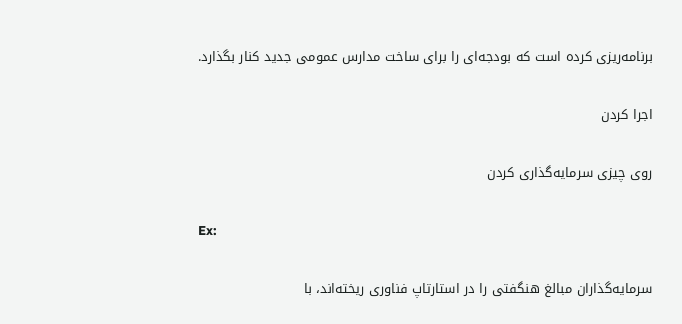برنامه‌ریزی کرده است که بودجه‌ای را برای ساخت مدارس عمومی جدید کنار بگذارد.

اجرا کردن

روی چیزی سرمایه‌گذاری کردن

Ex:

سرمایه‌گذاران مبالغ هنگفتی را در استارتاپ فناوری ریخته‌اند، با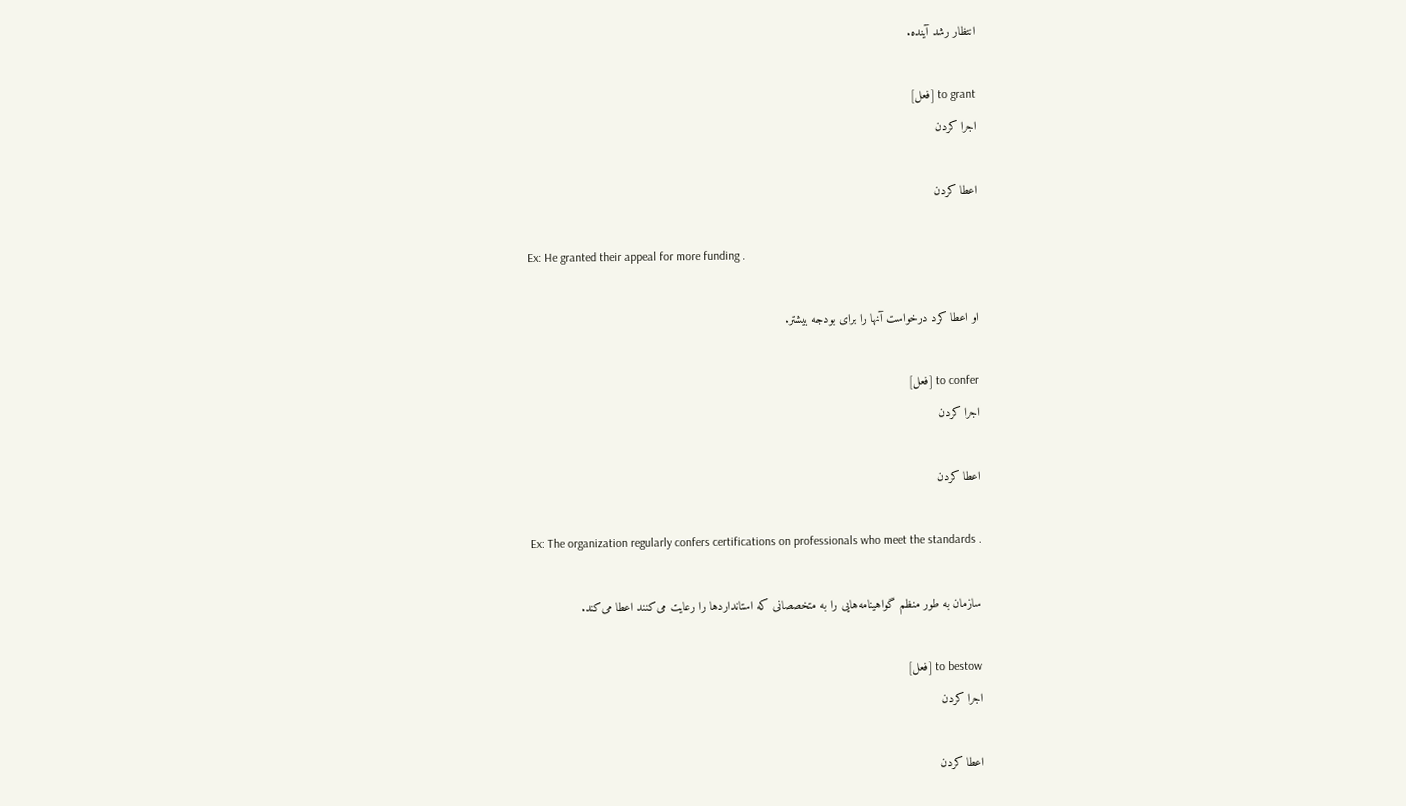انتظار رشد آینده.

to grant [فعل]
اجرا کردن

اعطا کردن

Ex: He granted their appeal for more funding .

او اعطا کرد درخواست آنها را برای بودجه بیشتر.

to confer [فعل]
اجرا کردن

اعطا کردن

Ex: The organization regularly confers certifications on professionals who meet the standards .

سازمان به طور منظم گواهینامه‌هایی را به متخصصانی که استانداردها را رعایت می‌کنند اعطا می‌کند.

to bestow [فعل]
اجرا کردن

اعطا کردن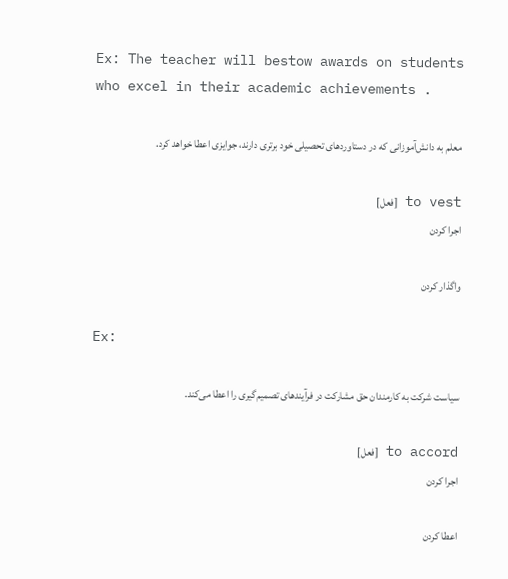Ex: The teacher will bestow awards on students who excel in their academic achievements .

معلم به دانش‌آموزانی که در دستاوردهای تحصیلی خود برتری دارند، جوایزی اعطا خواهد کرد.

to vest [فعل]
اجرا کردن

واگذار کردن

Ex:

سیاست شرکت به کارمندان حق مشارکت در فرآیندهای تصمیم‌گیری را اعطا می‌کند.

to accord [فعل]
اجرا کردن

اعطا کردن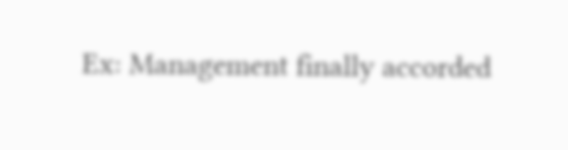Ex: Management finally accorded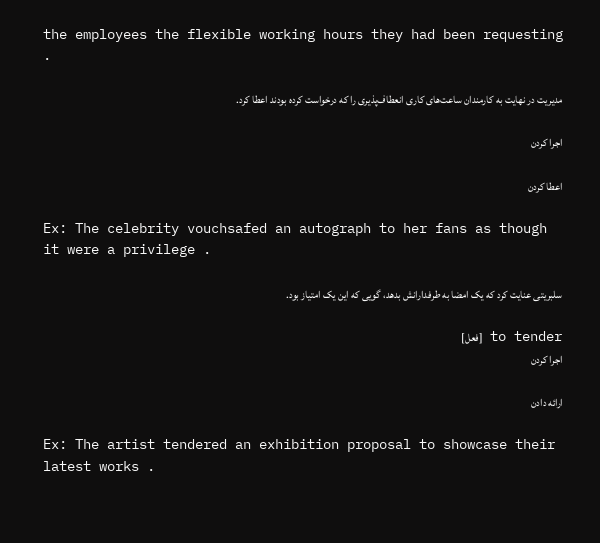the employees the flexible working hours they had been requesting .

مدیریت در نهایت به کارمندان ساعت‌های کاری انعطاف‌پذیری را که درخواست کرده بودند اعطا کرد.

اجرا کردن

اعطا کردن

Ex: The celebrity vouchsafed an autograph to her fans as though it were a privilege .

سلبریتی عنایت کرد که یک امضا به طرفدارانش بدهد، گویی که این یک امتیاز بود.

to tender [فعل]
اجرا کردن

ارائه دادن

Ex: The artist tendered an exhibition proposal to showcase their latest works .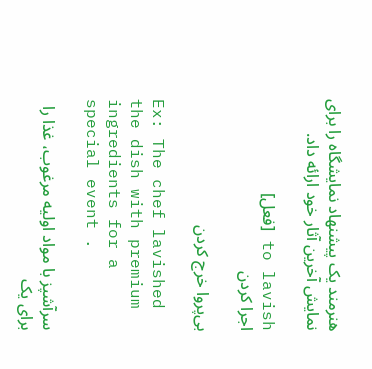هنرمند یک پیشنهاد نمایشگاه را برای نمایش آخرین آثار خود ارائه داد.

to lavish [فعل]
اجرا کردن

بی‌پروا خرج کردن

Ex: The chef lavished the dish with premium ingredients for a special event .

سرآشپز با مواد اولیه مرغوب، غذا را برای یک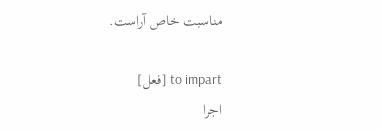مناسبت خاص آراست.

to impart [فعل]
اجرا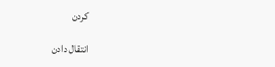کردن

انتقال دادن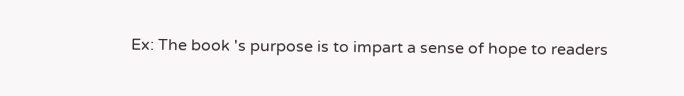Ex: The book 's purpose is to impart a sense of hope to readers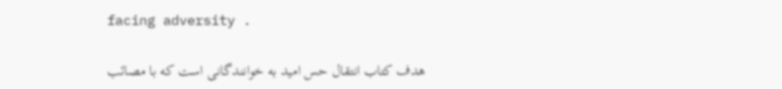facing adversity .

هدف کتاب انتقال حس امید به خوانندگانی است که با مصائب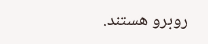روبرو هستند.